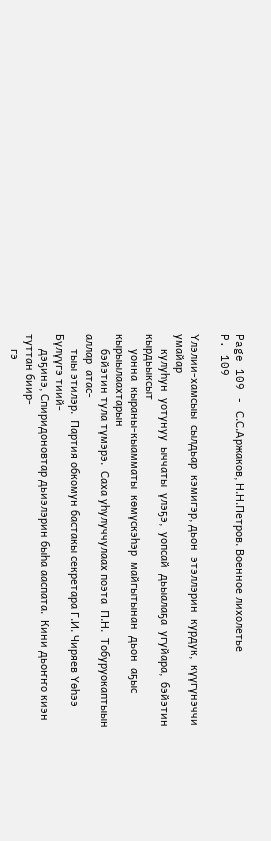Page 109 - С.С.Аржаков, Н.Н.Петров. Военное лихолетье
P. 109

Үлэлии-хамсыы  сылдьар  кэмигэр, дьон  этэллэрин  курдук,  күүгүнэччи  умайар
     кулуһун  уотунуу  ыччаты  үлэҕэ,  уопсай  дьыалаҕа  угуйара,  бэйэтин  кырдьыксыт
     уонна  кыраны-кыамматы  көмүскэһэр  майгытынан  дьон  аҕыс  кырыылаахтарын
     бэйэтин тула түмэрэ.  Саха уһулуччулаах поэта  П.Н.  Тобуруокаптыын  аллар  атас-
     тыы этилэр.  Партия обкомун бастакы секретара Г.И. Чиряев Үөһээ Бүлүүгэ тиий-
     дэҕинэ, Спиридоновтар дьиэлэрин быһа ааспата.  Кини дьоҥҥо киэн туттан биир-
     гэ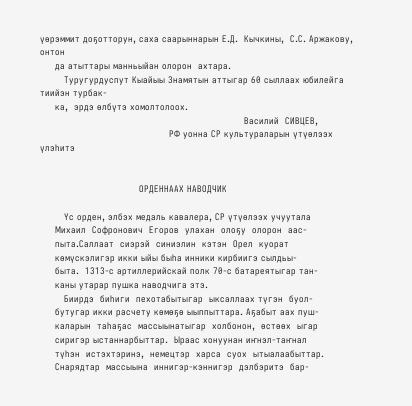үөрэммит доҕотторун, саха саарыннарын Е.Д.  Кычкины,  С.С. Аржакову, онтон
     да атыттары манньыйан олорон  ахтара.
        Туругурдуспут Кыайыы Знамятын аттыгар 60 сыллаах юбилейга тиийэн турбак-
     ка,  эрдэ өлбүтэ хомолтолоох.
                                                                    Василий  СИВЦЕВ,
                                           РФ уонна СР культураларын үтүөлээх үлэһитэ


                                 ОРДЕННААХ НАВОДЧИК

        Үс орден, элбэх медаль кавалера, СР үтүөлээх учуутала
     Михаил  Софронович  Егоров  улахан  олоҕу  олорон  аас-
     пыта.Саллаат  сиэрэй  синиэлин  кэтэн  Орел  куорат
     көмүскэлигэр икки ыйы быһа инники кирбиигэ сылдьы-
     быта.  1313-с артиллерийскай полк 70-с батареятыгар тан-
     каны утарар пушка наводчига этэ.
        Биирдэ  биһиги  пехотабытыгар  ыксаллаах түгэн  буол-
     бутугар икки расчету көмөҕө ыыппыттара. Аҕабыт аах пуш-
     каларын  таһаҕас  массыынатыгар  холбонон,  өстөөх  ыгар
     сиригэр ыстаннарбыттар.  Ыраас хонуунан иҥнэл-таҥнал
     түһэн  истэхтэринэ,  немецтэр  харса  суох  ытыалаабыттар.
     Снарядтар  массыына  иннигэр-кэннигэр  дэлбэритэ  бар-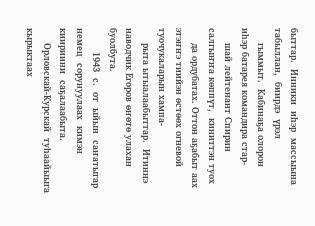быттар.  Инники  иһэр  массыына  табыллан,  биирдэ  үрэл
     гыммыт.  Кабинаҕа олорон  иһэр батарея командира стар-
     шай лейтенант Спирин  салгыҥҥа көппүт,  киниттэн туох
     да ордубатах. Оттон аҕабыт аах этэҥҥэ тиийэн өстөөх огневой туочукаларын хампа-
     рыта ытыалаабыттар.  Итиннэ наводчик Егоров өҥөтө улахан буолбута.
        1943  с.  от  ыйын  саҥатыгар  немец  сорунуулаах  кимэн  киириини  саҕалаабыта.
     Орловскай-Курскай  туһаайыыга  кырыктаах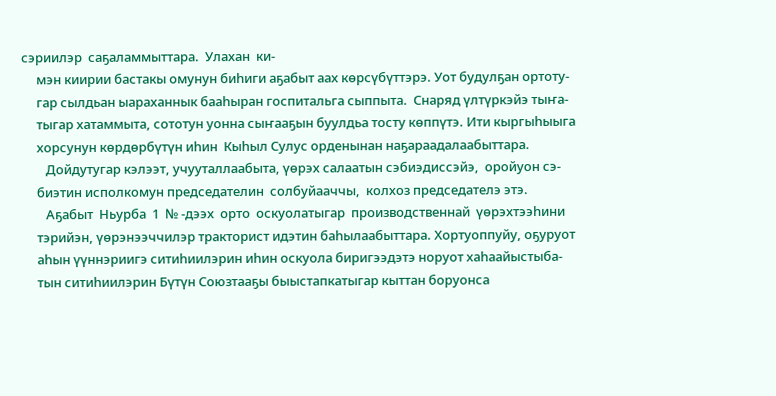сэриилэр  саҕаламмыттара.  Улахан  ки-
     мэн киирии бастакы омунун биһиги аҕабыт аах көрсүбүттэрэ. Уот будулҕан ортоту-
     гар сылдьан ыараханнык бааһыран госпитальга сыппыта.  Снаряд үлтүркэйэ тыҥа-
     тыгар хатаммыта, сототун уонна сыҥааҕын буулдьа тосту көппүтэ. Ити кыргыһыыга
     хорсунун көрдөрбүтүн иһин  Кыһыл Сулус орденынан наҕараадалаабыттара.
        Дойдутугар кэлээт, учууталлаабыта, үөрэх салаатын сэбиэдиссэйэ,  оройуон сэ-
     биэтин исполкомун председателин  солбуйааччы,  колхоз председателэ этэ.
        Аҕабыт  Ньурба  1  № -дээх  орто  оскуолатыгар  производственнай  үөрэхтээһини
     тэрийэн, үөрэнээччилэр тракторист идэтин баһылаабыттара. Хортуоппуйу, оҕуруот
     аһын үүннэриигэ ситиһиилэрин иһин оскуола биригээдэтэ норуот хаһаайыстыба-
     тын ситиһиилэрин Бүтүн Союзтааҕы быыстапкатыгар кыттан боруонса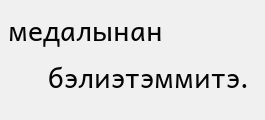медалынан
     бэлиэтэммитэ.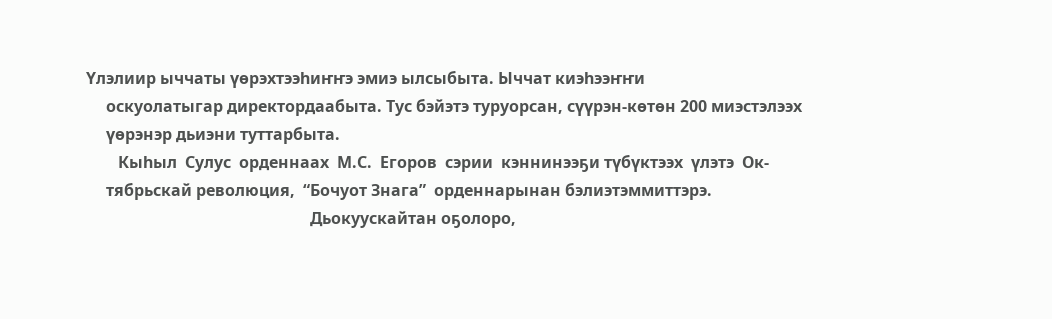Үлэлиир ыччаты үөрэхтээһиҥҥэ эмиэ ылсыбыта. Ыччат киэһээҥҥи
     оскуолатыгар директордаабыта. Тус бэйэтэ туруорсан, сүүрэн-көтөн 200 миэстэлээх
     үөрэнэр дьиэни туттарбыта.
        Кыһыл  Сулус  орденнаах  М.С.  Егоров  сэрии  кэннинээҕи түбүктээх  үлэтэ  Ок-
     тябрьскай революция,  “Бочуот Знага”  орденнарынан бэлиэтэммиттэрэ.
                                                        Дьокуускайтан оҕолоро,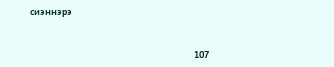сиэннэрэ


                                                                                  107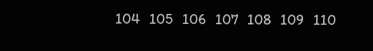104   105   106   107   108   109   110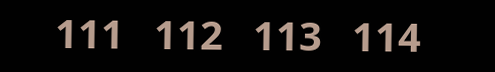111   112   113   114